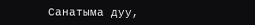Санатыма дуу,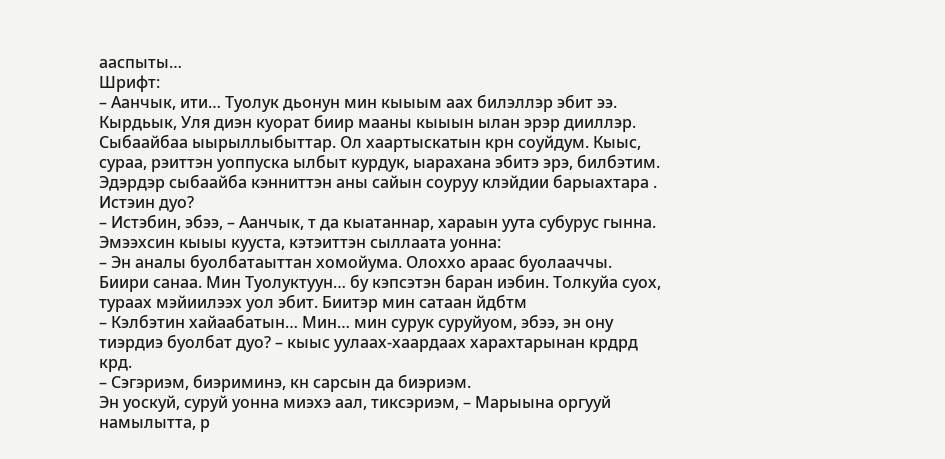ааспыты…
Шрифт:
– Аанчык, ити… Туолук дьонун мин кыыым аах билэллэр эбит ээ. Кырдьык, Уля диэн куорат биир мааны кыыын ылан эрэр дииллэр. Сыбаайбаа ыырыллыбыттар. Ол хаартыскатын крн соуйдум. Кыыс, сураа, рэиттэн уоппуска ылбыт курдук, ыарахана эбитэ эрэ, билбэтим. Эдэрдэр сыбаайба кэнниттэн аны сайын соуруу клэйдии барыахтара . Истэин дуо?
– Истэбин, эбээ, – Аанчык, т да кыатаннар, хараын уута субурус гынна.
Эмээхсин кыыы кууста, кэтэиттэн сыллаата уонна:
– Эн аналы буолбатаыттан хомойума. Олоххо араас буолааччы. Биири санаа. Мин Туолуктуун… бу кэпсэтэн баран иэбин. Толкуйа суох, тураах мэйиилээх уол эбит. Биитэр мин сатаан йдбтм
– Кэлбэтин хайаабатын… Мин… мин сурук суруйуом, эбээ, эн ону тиэрдиэ буолбат дуо? – кыыс уулаах-хаардаах харахтарынан крдрд крд.
– Сэгэриэм, биэриминэ, кн сарсын да биэриэм.
Эн уоскуй, суруй уонна миэхэ аал, тиксэриэм, – Марыына оргууй намылытта, р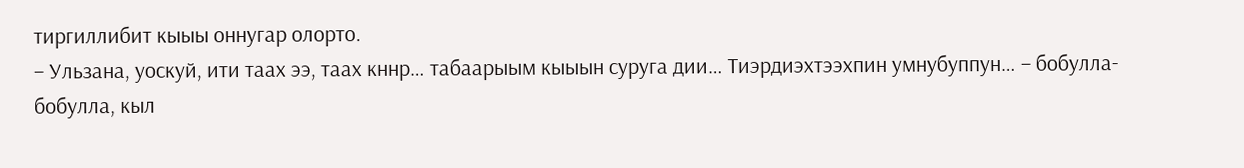тиргиллибит кыыы оннугар олорто.
– Ульзана, уоскуй, ити таах ээ, таах кннр… табаарыым кыыын суруга дии… Тиэрдиэхтээхпин умнубуппун… – бобулла-бобулла, кыл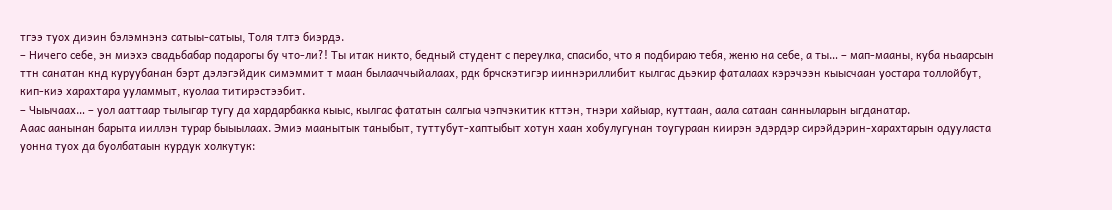тгээ туох диэин бэлэмнэнэ сатыы-сатыы, Толя тлтэ биэрдэ.
– Ничего себе, эн миэхэ свадьбабар подарогы бу что-ли?! Ты итак никто, бедный студент с переулка, спасибо, что я подбираю тебя, женю на себе, а ты… – мап-мааны, куба ньаарсын ттн санатан кнд куруубанан бэрт дэлэгэйдик симэммит т маан былааччыйалаах, рдк брчскэтигэр ииннэриллибит кылгас дьэкир фаталаах кэрэчээн кыысчаан уостара толлойбут, кип-киэ харахтара ууламмыт, куолаа титирэстээбит.
– Чыычаах… – уол ааттаар тылыгар тугу да хардарбакка кыыс, кылгас фататын салгыа чэпчэкитик кттэн, тнэри хайыар, куттаан, аала сатаан санныларын ыгданатар.
Ааас аанынан барыта ииллэн турар быыылаах. Эмиэ маанытык таныбыт, туттубут-хаптыбыт хотун хаан хобулугунан тоугураан киирэн эдэрдэр сирэйдэрин-харахтарын одууласта уонна туох да буолбатаын курдук холкутук: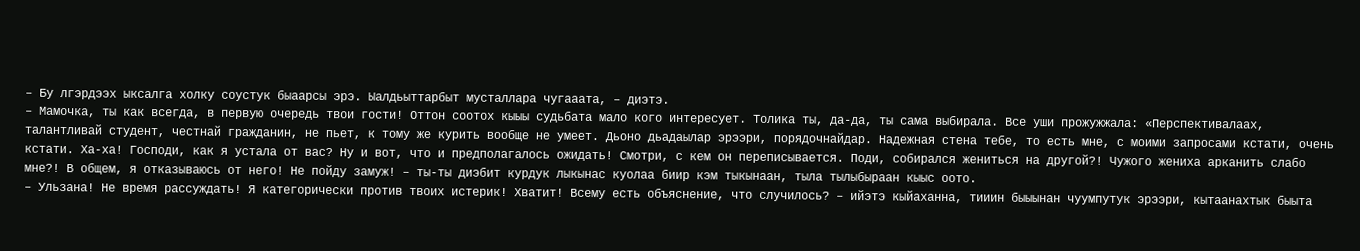– Бу лгэрдээх ыксалга холку соустук быаарсы эрэ. Ыалдьыттарбыт мусталлара чугааата, – диэтэ.
– Мамочка, ты как всегда, в первую очередь твои гости! Оттон соотох кыыы судьбата мало кого интересует. Толика ты, да-да, ты сама выбирала. Все уши прожужжала: «Перспективалаах, талантливай студент, честнай гражданин, не пьет, к тому же курить вообще не умеет. Дьоно дьадаылар эрээри, порядочнайдар. Надежная стена тебе, то есть мне, с моими запросами кстати, очень кстати. Ха-ха! Господи, как я устала от вас? Ну и вот, что и предполагалось ожидать! Смотри, с кем он переписывается. Поди, собирался жениться на другой?! Чужого жениха арканить слабо мне?! В общем, я отказываюсь от него! Не пойду замуж! – ты-ты диэбит курдук лыкынас куолаа биир кэм тыкынаан, тыла тылыбыраан кыыс оото.
– Ульзана! Не время рассуждать! Я категорически против твоих истерик! Хватит! Всему есть объяснение, что случилось? – ийэтэ кыйаханна, тииин быыынан чуумпутук эрээри, кытаанахтык быыта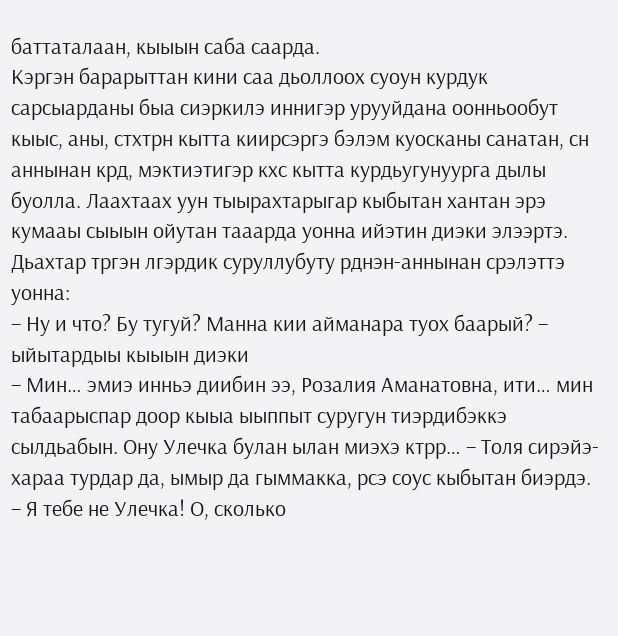баттаталаан, кыыын саба саарда.
Кэргэн барарыттан кини саа дьоллоох суоун курдук сарсыарданы быа сиэркилэ иннигэр урууйдана оонньообут кыыс, аны, стхтрн кытта киирсэргэ бэлэм куосканы санатан, сн аннынан крд, мэктиэтигэр кхс кытта курдьугунуурга дылы буолла. Лаахтаах уун тыырахтарыгар кыбытан хантан эрэ кумааы сыыын ойутан тааарда уонна ийэтин диэки элээртэ.
Дьахтар тргэн лгэрдик суруллубуту рднэн-аннынан срэлэттэ уонна:
– Ну и что? Бу тугуй? Манна кии айманара туох баарый? – ыйытардыы кыыын диэки
– Мин… эмиэ инньэ диибин ээ, Розалия Аманатовна, ити… мин табаарыспар доор кыыа ыыппыт суругун тиэрдибэккэ сылдьабын. Ону Улечка булан ылан миэхэ ктрр… – Толя сирэйэ-хараа турдар да, ымыр да гыммакка, рсэ соус кыбытан биэрдэ.
– Я тебе не Улечка! О, сколько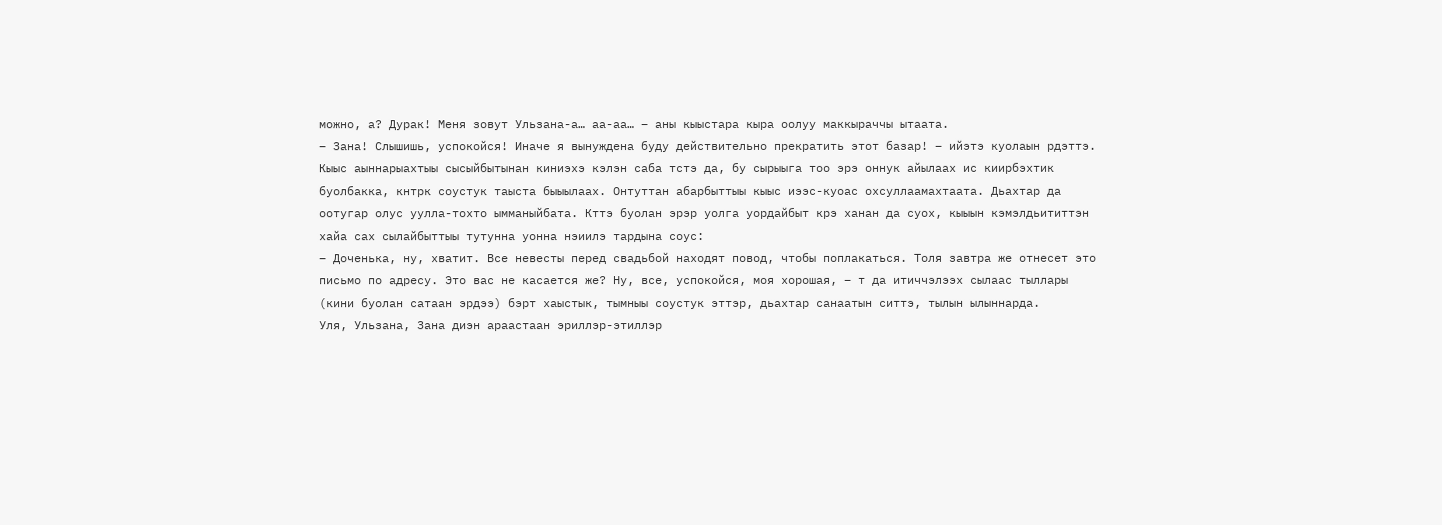можно, а? Дурак! Меня зовут Ульзана-а… аа-аа… – аны кыыстара кыра оолуу маккыраччы ытаата.
– Зана! Слышишь, успокойся! Иначе я вынуждена буду действительно прекратить этот базар! – ийэтэ куолаын рдэттэ.
Кыыс аыннарыахтыы сысыйбытынан киниэхэ кэлэн саба тстэ да, бу сырыыга тоо эрэ оннук айылаах ис киирбэхтик буолбакка, кнтрк соустук таыста быыылаах. Онтуттан абарбыттыы кыыс иээс-куоас охсуллаамахтаата. Дьахтар да оотугар олус уулла-тохто ымманыйбата. Кттэ буолан эрэр уолга уордайбыт крэ ханан да суох, кыыын кэмэлдьититтэн хайа сах сылайбыттыы тутунна уонна нэиилэ тардына соус:
– Доченька, ну, хватит. Все невесты перед свадьбой находят повод, чтобы поплакаться. Толя завтра же отнесет это письмо по адресу. Это вас не касается же? Ну, все, успокойся, моя хорошая, – т да итиччэлээх сылаас тыллары (кини буолан сатаан эрдээ) бэрт хаыстык, тымныы соустук эттэр, дьахтар санаатын ситтэ, тылын ылыннарда.
Уля, Ульзана, Зана диэн араастаан эриллэр-этиллэр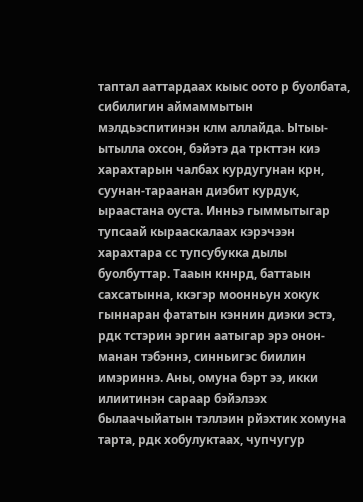таптал ааттардаах кыыс оото р буолбата, сибилигин аймаммытын мэлдьэспитинэн клм аллайда. Ытыы-ытылла охсон, бэйэтэ да тркттэн киэ харахтарын чалбах курдугунан крн, суунан-тараанан диэбит курдук, ыраастана оуста. Инньэ гыммытыгар тупсаай кырааскалаах кэрэчээн харахтара сс тупсубукка дылы буолбуттар. Тааын кннрд, баттаын сахсатынна, ккэгэр моонньун хокук гыннаран фататын кэннин диэки эстэ, рдк тстэрин эргин аатыгар эрэ онон-манан тэбэннэ, синньигэс биилин имэриннэ. Аны, омуна бэрт ээ, икки илиитинэн сараар бэйэлээх былаачыйатын тэллэин рйэхтик хомуна тарта, рдк хобулуктаах, чупчугур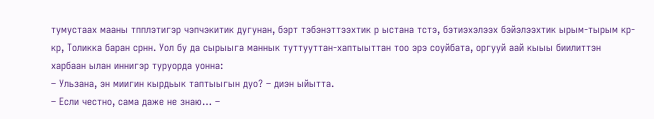тумустаах мааны тпплэтигэр чэпчэкитик дугунан, бэрт тэбэнэттээхтик р ыстана тстэ, бэтиэхэлээх бэйэлээхтик ырым-тырым кр-кр, Толикка баран срнн. Уол бу да сырыыга маннык туттууттан-хаптыыттан тоо эрэ соуйбата, оргууй аай кыыы биилиттэн харбаан ылан иннигэр туруорда уонна:
– Ульзана, эн миигин кырдьык таптыыгын дуо? – диэн ыйытта.
– Если честно, сама даже не знаю… –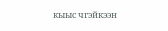кыыс чгэйкээн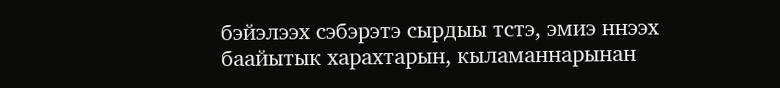бэйэлээх сэбэрэтэ сырдыы тстэ, эмиэ ннээх баайытык харахтарын, кыламаннарынан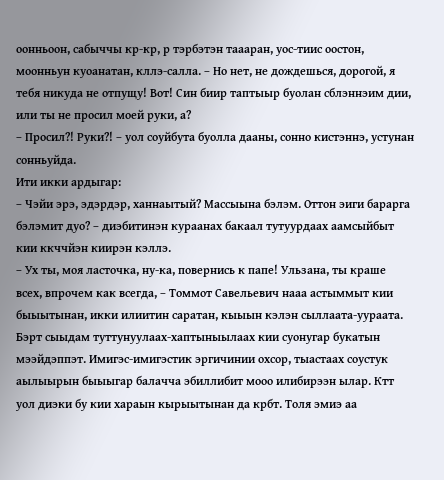оонньоон, сабыччы кр-кр, р тэрбэтэн таааран, уос-тиис оостон, моонньун куоанатан, кллэ-салла. – Но нет, не дождешься, дорогой, я тебя никуда не отпущу! Вот! Син биир таптыыр буолан сблэннэим дии, или ты не просил моей руки, а?
– Просил?! Руки?! – уол соуйбута буолла дааны, сонно кистэннэ, устунан сонньуйда.
Ити икки ардыгар:
– Чэйи эрэ, эдэрдэр, ханнаытый? Массыына бэлэм. Оттон эиги барарга бэлэмит дуо? – диэбитинэн кураанах бакаал тутуурдаах аамсыйбыт кии ккччйэн киирэн кэллэ.
– Ух ты, моя ласточка, ну-ка, повернись к папе! Ульзана, ты краше всех, впрочем как всегда, – Томмот Савельевич нааа астыммыт кии быыытынан, икки илиитин саратан, кыыын кэлэн сыллаата-уураата.
Бэрт сыыдам туттунуулаах-хаптыныылаах кии суонугар букатын мээйдэппэт. Имигэс-имигэстик эргичинии охсор, тыастаах соустук аылыырын быыыгар балачча эбиллибит мооо илибирээн ылар. Ктт уол диэки бу кии хараын кырыытынан да крбт. Толя эмиэ аа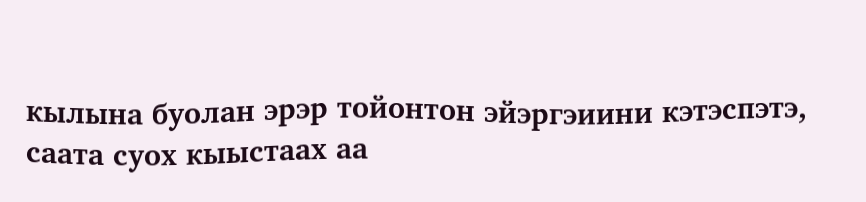кылына буолан эрэр тойонтон эйэргэиини кэтэспэтэ, саата суох кыыстаах аа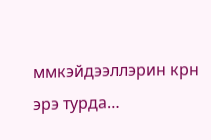ммкэйдээллэрин крн эрэ турда…